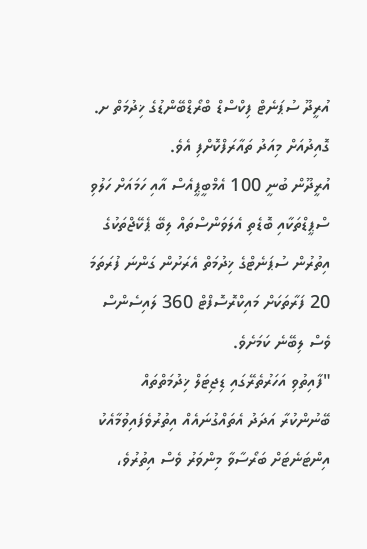އުރީދޫ ސުޕަނެޓް ފިކްސްޑް ބްރޯޑްބޭންޑުގެ ޚިދުމަތް ށ. ގޮއިދުއަށް މިއަދު ތައާރަފްކޮށްފި އެވެ.
އުރީދޫން ބުނީ 100 އެމްބީޕީއެސް އާއި ހަމައަށް ހަލުވި ސްޕީޑްތަކާއި ބޮޑެތި އެލަވަންސްތައް ލިބޭ ޕެކޭޖްތަކުގެ އިތުރުން ސުޕަނެޓްގެ ޚިދުމަތް އެރަށުން ގަންނަ ފުރަތަމަ 20 ފަރާތަކަށް މައިކްރޮސޮފްޓް 360 ލައިސެންސް ވެސް ލިބޭނެ ކަމަށެވެ.
"ފާއިތުވި އަހަރުތެރޭގައި ޑިޖިޓަލް ޚިދުމަތްތައް ބޭނުންކުރާ އަދަދު އެތައްގުނައެއް އިތުރުވެފައިވުމާއެކު އިންޓަނެޓަށް ބަރޯސާވާ މިންވަރު ވެސް އިތުރުވެ،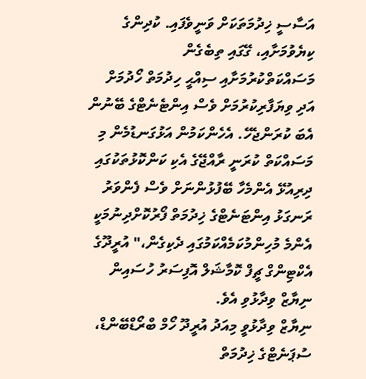އަސާސީ ޚިދުމަތަކަށް ވަނީވެފައި. ކުދިންގެ ކިޔެވުމަށާއި، ގޭގައި ތިބެގެން މަސައްކަތްކުރުމަށާއި ސިއްޙީ ހިދުމަތް ހޯދުމަށް އަދި ވިޔަފާރިކުރުމަށް ވެސް އިންޓެނެޓްގެ ބޭނުން އެބަ ކުރަންޖެހޭ. އެހެންކަމުން އަޅުގަނޑުމެން މި މަސައްކަތް ކުރަނީ ރާއްޖޭގެ އެކި ކަންކޮޅުތަކުގައި ދިރިއުޅޭ އެންމެހާ ބޭފުޅުންނަށް ވެސް ފެންވަރު ރަނގަޅު އިންޓަނެޓްގެ ޚިދުމަތް ފޯރުކޮށްދިނުމަކީ އެންމެ މުހިންމުކަމެއްކަމުގައި ދެކިގެން،" އުރީދޫގެ އެކްޓިންގް ޗީފް ކޮމާޝަލް އޮފިސަރު ހުސައިން ނިޔާޒް ވިދާޅުވި އެވެ.
ނިޔާޒް ވިދާޅުވީ މިއަދު އުރީދޫ ހޯމް ބްރޯޑްބޭންޑް، ސުޕަނެޓްގެ ޚިދުމަތް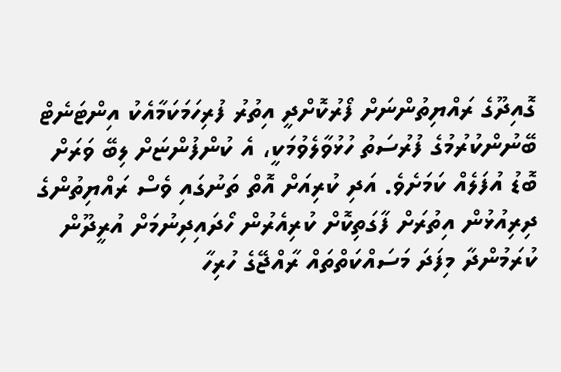ގޮއިދޫގެ ރައްޔިތުންނަށް ފޯރުކޮށްދީ އިތުރު ފުރިހަމަކަމާއެކު އިންޓަނެޓް ބޭނުންކުރުމުގެ ފުރުސަތު ހުޅުވާލެވުމަކީ، އެ ކުންފުންޏަށް ލިބޭ ވަރަށް ބޮޑު އުފަލެއް ކަމަށެވެ. އަދި ކުރިއަށް އޮތް ތަނުގައި ވެސް ރައްޔިތުންގެ ދިރިއުޅުން އިތުރަށް ފާގަތިކޮށް ކުރިއެރުން ހޯދައިދިނުމަށް އުރީދޫން ކުރަމުންދާ މިފަދަ މަސައްކަތްތައް ރާއްޖޭގެ ހުރިހާ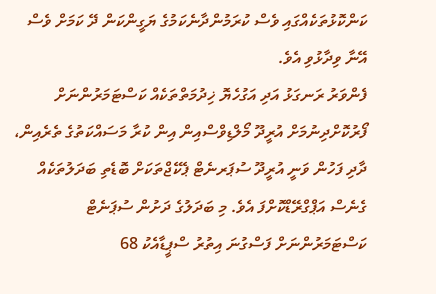ކަންކޮޅުތަކެއްގައި ވެސް ކުރަމުންދާނެކަމުގެ ޔަގީންކަން ދޭ ކަމަށް ވެސް އޭނާ ވިދާޅުވި އެވެ.
ފެންވަރު ރަނގަޅު އަދި އަގުހެޔޮ ޚިދުމަތްތަކެއް ކަސްޓަމަރުންނަށް ފޯރުކޮށްދިނުމަށް އުރީދޫ މޯލްޑިވްސްއިން އިން ކުރާ މަސައްކަތުގެ ތެރެއިން، ދާދި ފަހުން ވަނީ އުރީދޫ ސުޕަރނެޓް ޕެކޭޖްތަކަށް ބޮޑެތި ބަދަލުތަކެއް ގެނެސް އަޕްގްރޭޑްކޮށްފަ އެވެ. މި ބަދަލުގެ ދަށުން ސުޕަނެޓް ކަސްޓަމަރުންނަށް ފަސްގުނަ އިތުރު ސްޕީޑާއެކު 68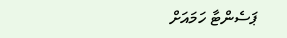ޕަސެންޓާ ހަމައަށް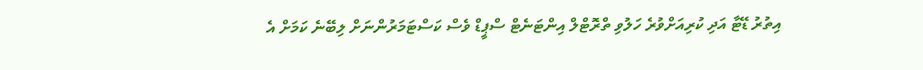އިތުރު ޑޭޓާ އަދި ކުރިއަށްވުރެ ހަލުވި ތްރޮޓްލް އިންޓަނެޓް ސްޕީޑް ވެސް ކަސްޓަމަރުންނަށް ލިބޭނެ ކަމަށް އެ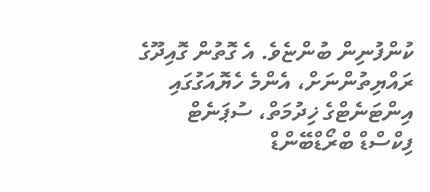ކުންފުނިން ބުންޏެވެ. އެ ގޮތުން ގޮއިދޫގެ ރައްޔިތުންނަށް، އެންމެ ހެޔޮއަގުގައި އިންޓަނެޓްގެ ޚިދުމަތް، ސުޕަނެޓް ފިކްސްޑް ބްރޯޑްބޭންޑް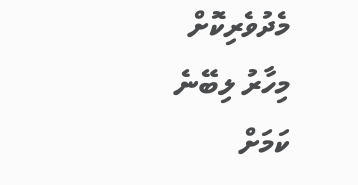މެދުވެރިކޮށް މިހާރު ލިބޭނެ ކަމަށް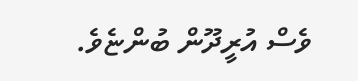ވެސް އުރީދޫން ބުންޏެވެ.